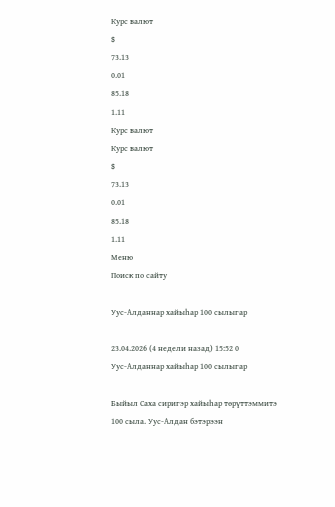Курс валют
$
73.13
0.01
85.18
1.11
Курс валют
Курс валют
$
73.13
0.01
85.18
1.11
Меню
Поиск по сайту

Уус-Алданнар хайыһар 100 сылыгар

23.04.2026 (4 недели назад) 15:52 0
Уус-Алданнар хайыһар 100 сылыгар

Быйыл Саха сиригэр хайыһар төрүттэммитэ 100 сыла. Уус-Алдан бэтэрээн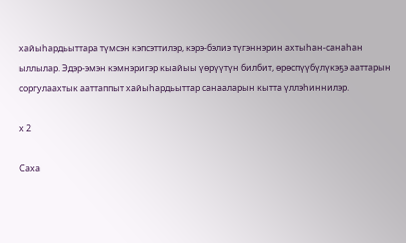хайыһардьыттара түмсэн кэпсэттилэр, кэрэ-бэлиэ түгэннэрин ахтыһан-санаһан ыллылар. Эдэр-эмэн кэмнэригэр кыайыы үөрүүтүн билбит, өрөспүүбүлүкэҕэ ааттарын соргулаахтык ааттаппыт хайыһардьыттар санааларын кытта үллэһиннилэр.

х 2

Саха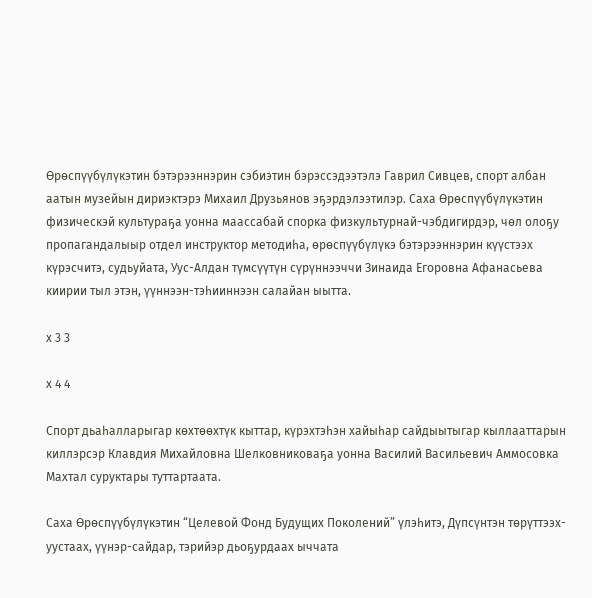Өрөспүүбүлүкэтин бэтэрээннэрин сэбиэтин бэрэссэдээтэлэ Гаврил Сивцев, спорт албан аатын музейын дириэктэрэ Михаил Друзьянов эҕэрдэлээтилэр. Саха Өрөспүүбүлүкэтин физическэй культураҕа уонна маассабай спорка физкультурнай-чэбдигирдэр, чөл олоҕу пропагандалыыр отдел инструктор методиһа, өрөспүүбүлүкэ бэтэрээннэрин күүстээх күрэсчитэ, судьуйата, Уус-Алдан түмсүүтүн сүрүннээччи Зинаида Егоровна Афанасьева киирии тыл этэн, үүннээн-тэһииннээн салайан ыытта.

х 3 3

х 4 4

Спорт дьаһалларыгар көхтөөхтүк кыттар, күрэхтэһэн хайыһар сайдыытыгар кыллааттарын киллэрсэр Клавдия Михайловна Шелковниковаҕа уонна Василий Васильевич Аммосовка Махтал суруктары туттартаата.

Саха Өрөспүүбүлүкэтин “Целевой Фонд Будущих Поколений” үлэһитэ, Дүпсүнтэн төрүттээх-уустаах, үүнэр-сайдар, тэрийэр дьоҕурдаах ыччата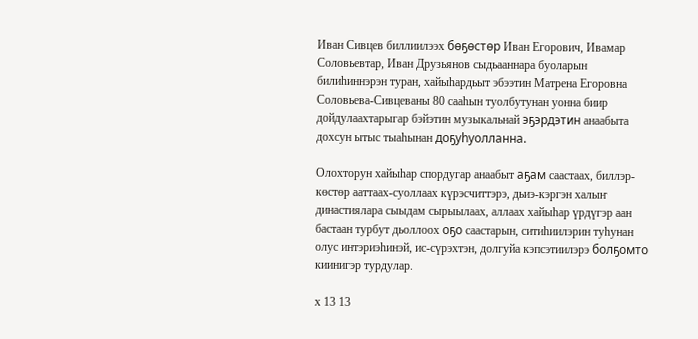Иван Сивцев биллиилээх бөҕөстөр Иван Егорович, Ивамар Соловьевтар, Иван Друзьянов сыдьааннара буоларын билиһиннэрэн туран, хайыһардьыт эбээтин Матрена Егоровна Соловьева-Сивцеваны 80 сааһын туолбутунан уонна биир дойдулаахтарыгар бэйэтин музыкальнай эҕэрдэтин анаабыта дохсун ытыс тыаһынан доҕуһуолланна.

Олохторун хайыһар спордугар анаабыт аҕам саастаах, биллэр-көстөр ааттаах-суоллаах күрэсчиттэрэ, дьиэ-кэргэн халыҥ династиялара сыыдам сырыылаах, аллаах хайыһар үрдүгэр аан бастаан турбут дьоллоох оҕо саастарын, ситиһиилэрин туһунан олус интэриэһинэй, ис-сүрэхтэн, долгуйа кэпсэтиилэрэ болҕомто киинигэр турдулар.

х 13 13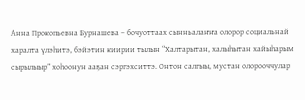Анна Прокопьевна Бурнашева – бочуоттаах сынньалаҥҥа олорор социальнай харалта үлэһитэ, бэйэтин киирии тылын “Халтарытан, халыһытан хайыһарым сырылыыр” хоһоонун ааҕан сэргэхситтэ. Онтон салгыы, мустан олорооччулар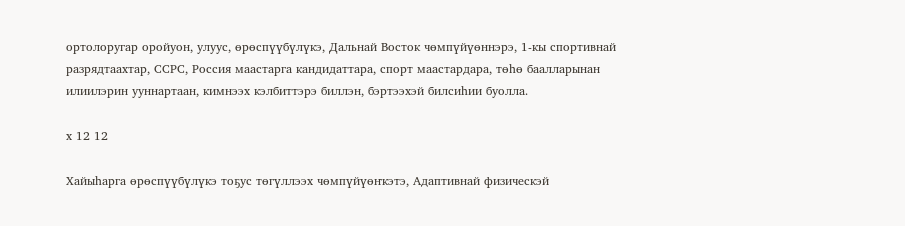ортолоругар оройуон, улуус, өрөспүүбүлүкэ, Дальнай Восток чөмпүйүөннэрэ, 1-кы спортивнай разрядтаахтар, ССРС, Россия маастарга кандидаттара, спорт маастардара, төһө баалларынан илиилэрин ууннартаан, кимнээх кэлбиттэрэ биллэн, бэртээхэй билсиһии буолла.

х 12 12

Хайыһарга өрөспүүбүлүкэ тоҕус төгүллээх чөмпүйүөҥкэтэ, Адаптивнай физическэй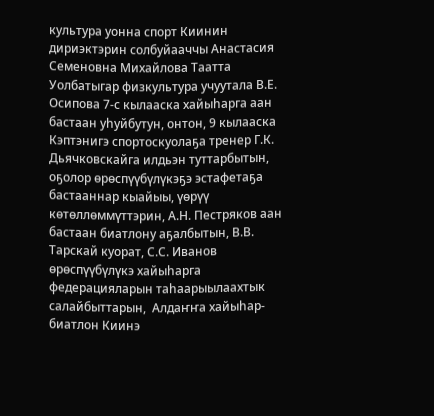культура уонна спорт Киинин дириэктэрин солбуйааччы Анастасия Семеновна Михайлова Таатта Уолбатыгар физкультура учуутала В.Е. Осипова 7-с кылааска хайыһарга аан бастаан уһуйбутун, онтон, 9 кылааска Кэптэнигэ спортоскуолаҕа тренер Г.К. Дьячковскайга илдьэн туттарбытын, оҕолор өрөспүүбүлүкэҕэ эстафетаҕа бастааннар кыайыы, үөрүү көтөллөммүттэрин, А.Н. Пестряков аан бастаан биатлону аҕалбытын, В.В. Тарскай куорат, С.С. Иванов өрөспүүбүлүкэ хайыһарга федерацияларын таһаарыылаахтык салайбыттарын,  Алдаҥҥа хайыһар-биатлон Киинэ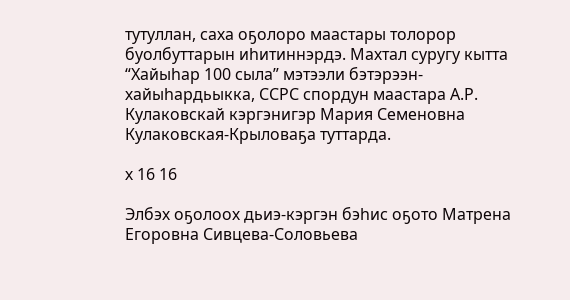тутуллан, саха оҕолоро маастары толорор буолбуттарын иһитиннэрдэ. Махтал суругу кытта “Хайыһар 100 сыла” мэтээли бэтэрээн-хайыһардьыкка, ССРС спордун маастара А.Р. Кулаковскай кэргэнигэр Мария Семеновна Кулаковская-Крыловаҕа туттарда.

х 16 16

Элбэх оҕолоох дьиэ-кэргэн бэһис оҕото Матрена Егоровна Сивцева-Соловьева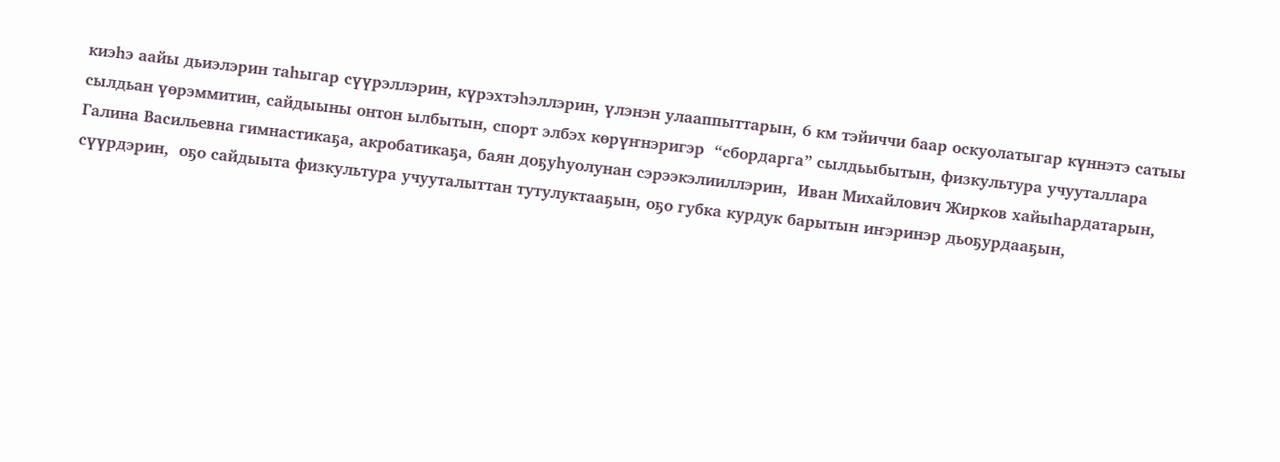киэһэ аайы дьиэлэрин таһыгар сүүрэллэрин, күрэхтэһэллэрин, үлэнэн улааппыттарын, 6 км тэйиччи баар оскуолатыгар күннэтэ сатыы сылдьан үөрэммитин, сайдыыны онтон ылбытын, спорт элбэх көрүҥнэригэр  “сбордарга” сылдьыбытын, физкультура учууталлара Галина Васильевна гимнастикаҕа, акробатикаҕа, баян доҕуһуолунан сэрээкэлииллэрин,  Иван Михайлович Жирков хайыһардатарын, сүүрдэрин,  оҕо сайдыыта физкультура учууталыттан тутулуктааҕын, оҕо губка курдук барытын иҥэринэр дьоҕурдааҕын,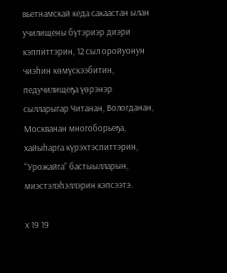вьетнамскай кеда сакаастан ылан училищены бүтэриэр диэри кэппиттэрин, 12 сыл оройуонун чиэһин көмүскээбитин, педучилищеҕа үөрэнэр сылларыгар Читанан, Вологданан, Москванан многоборьеҕа, хайыһарга күрэхтэспиттэрин, “Урожайга” бастыылларын, миэстэлэһэллэрин кэпсээтэ.

х 19 19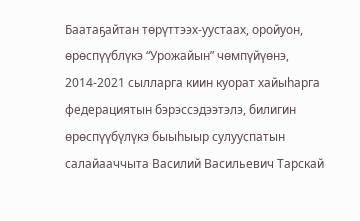Баатаҕайтан төрүттээх-уустаах, оройуон, өрөспүүблүкэ “Урожайын” чөмпүйүөнэ, 2014-2021 сылларга киин куорат хайыһарга федерациятын бэрэссэдээтэлэ, билигин өрөспүүбүлүкэ быыһыыр сулууспатын салайааччыта Василий Васильевич Тарскай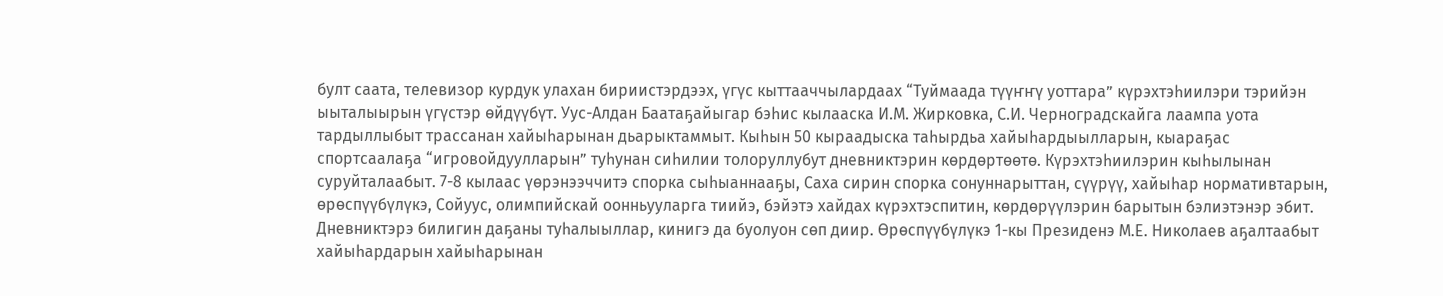булт саата, телевизор курдук улахан бириистэрдээх, үгүс кыттааччылардаах “Туймаада түүҥҥү уоттара” күрэхтэһиилэри тэрийэн ыыталыырын үгүстэр өйдүүбүт. Уус-Алдан Баатаҕайыгар бэһис кылааска И.М. Жирковка, С.И. Черноградскайга лаампа уота тардыллыбыт трассанан хайыһарынан дьарыктаммыт. Кыһын 50 кыраадыска таһырдьа хайыһардыылларын, кыараҕас спортсаалаҕа “игровойдуулларын” туһунан сиһилии толоруллубут дневниктэрин көрдөртөөтө. Күрэхтэһиилэрин кыһылынан суруйталаабыт. 7-8 кылаас үөрэнээччитэ спорка сыһыаннааҕы, Саха сирин спорка сонуннарыттан, сүүрүү, хайыһар нормативтарын, өрөспүүбүлүкэ, Сойуус, олимпийскай оонньууларга тиийэ, бэйэтэ хайдах күрэхтэспитин, көрдөрүүлэрин барытын бэлиэтэнэр эбит. Дневниктэрэ билигин даҕаны туһалыыллар, кинигэ да буолуон сөп диир. Өрөспүүбүлүкэ 1-кы Президенэ М.Е. Николаев аҕалтаабыт хайыһардарын хайыһарынан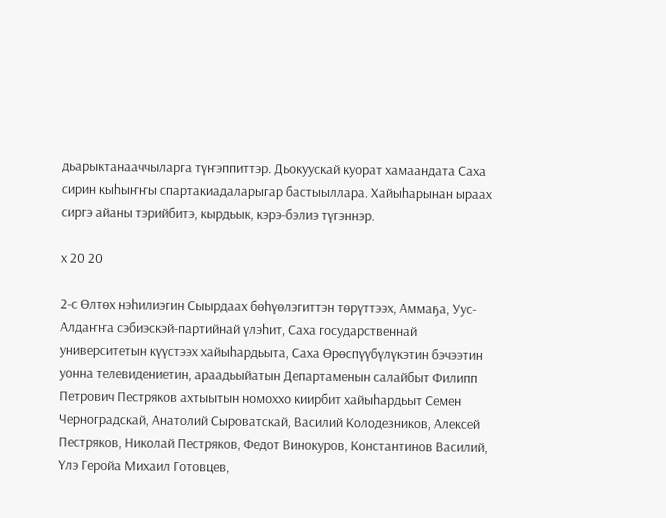дьарыктанааччыларга түҥэппиттэр. Дьокуускай куорат хамаандата Саха сирин кыһыҥҥы спартакиадаларыгар бастыыллара. Хайыһарынан ыраах сиргэ айаны тэрийбитэ, кырдьык, кэрэ-бэлиэ түгэннэр.

х 20 20

2-с Өлтөх нэһилиэгин Сыырдаах бөһүөлэгиттэн төрүттээх, Аммаҕа, Уус-Алдаҥҥа сэбиэскэй-партийнай үлэһит, Саха государственнай университетын күүстээх хайыһардьыта, Саха Өрөспүүбүлүкэтин бэчээтин уонна телевидениетин, араадьыйатын Департаменын салайбыт Филипп Петрович Пестряков ахтыытын номоххо киирбит хайыһардьыт Семен Черноградскай, Анатолий Сыроватскай, Василий Колодезников, Алексей Пестряков, Николай Пестряков, Федот Винокуров, Константинов Василий,  Үлэ Геройа Михаил Готовцев,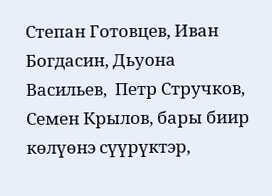Степан Готовцев, Иван Богдасин, Дьуона Васильев,  Петр Стручков, Семен Крылов, бары биир көлүөнэ сүүрүктэр,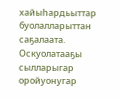хайыһардьыттар буолалларыттан саҕалаата. Оскуолатааҕы сылларыгар оройуонугар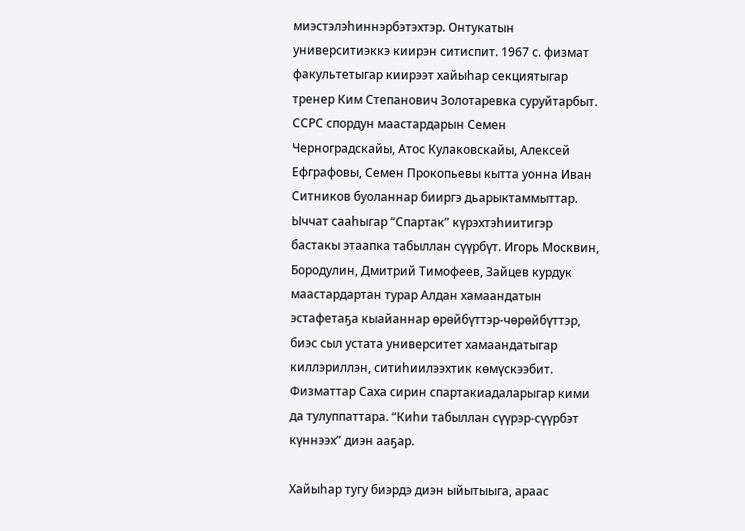миэстэлэһиннэрбэтэхтэр. Онтукатын университиэккэ киирэн ситиспит. 1967 с. физмат факультетыгар киирээт хайыһар секциятыгар тренер Ким Степанович Золотаревка суруйтарбыт. ССРС спордун маастардарын Семен Черноградскайы, Атос Кулаковскайы, Алексей Ефграфовы, Семен Прокопьевы кытта уонна Иван Ситников буоланнар бииргэ дьарыктаммыттар. Ыччат сааһыгар “Спартак” күрэхтэһиитигэр бастакы этаапка табыллан сүүрбүт. Игорь Москвин, Бородулин, Дмитрий Тимофеев, Зайцев курдук маастардартан турар Алдан хамаандатын эстафетаҕа кыайаннар өрөйбүттэр-чөрөйбүттэр, биэс сыл устата университет хамаандатыгар киллэриллэн, ситиһиилээхтик көмүскээбит. Физматтар Саха сирин спартакиадаларыгар кими да тулуппаттара. “Киһи табыллан сүүрэр-сүүрбэт күннээх” диэн ааҕар.

Хайыһар тугу биэрдэ диэн ыйытыыга, араас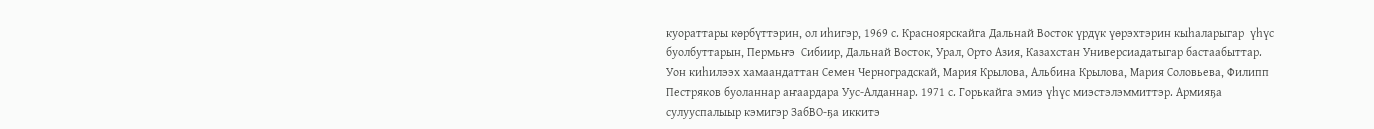куораттары көрбүттэрин, ол иһигэр, 1969 с. Красноярскайга Дальнай Восток үрдүк үөрэхтэрин кыһаларыгар  үһүс буолбуттарын, Пермьҥэ  Сибиир, Дальнай Восток, Урал, Орто Азия, Казахстан Универсиадатыгар бастаабыттар. Уон киһилээх хамаандаттан Семен Черноградскай, Мария Крылова, Альбина Крылова, Мария Соловьева, Филипп Пестряков буоланнар аҥаардара Уус-Алданнар. 1971 с. Горькайга эмиэ үһүс миэстэлэммиттэр. Армияҕа сулууспалыыр кэмигэр ЗабВО-ҕа иккитэ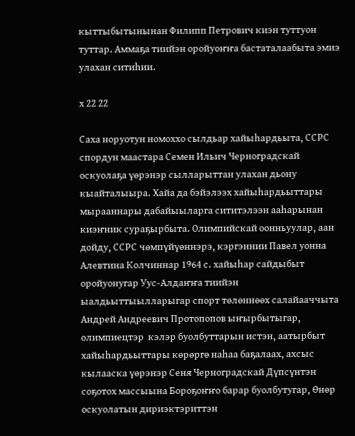кыттыбытынынан Филипп Петрович киэн туттуон туттар. Аммаҕа тиийэн оройуоҥҥа бастаталаабыта эмиэ улахан ситиһии.

х 22 22

Саха норуотун номоххо сылдьар хайыһардьыта, ССРС спордун маастара Семен Ильич Черноградскай оскуолаҕа үөрэнэр сылларыттан улахан дьону кыайталыыра. Хайа да бэйэлээх хайыһардьыттары мырааннары дабайыыларга сититэлээн ааһарынан киэҥник сураҕырбыта. Олимпийскай оонньуулар, аан дойду, ССРС чөмпүйүөннэрэ, кэргэннии Павел уонна Алевтина Колчиннар 1964 с. хайыһар сайдыбыт оройуонугар Уус-Алдаҥҥа тиийэн ыалдьыттыылларыгар спорт төлөннөөх салайааччыта Андрей Андреевич Протопопов ыҥырбытыгар, олимпиецтэр  кэлэр буолбуттарын истэн, аатырбыт хайыһардьыттары көрөргө наһаа баҕалаах, ахсыс кылааска үөрэнэр Сеня Черноградскай Дүпсүнтэн соҕотох массыына Бороҕоҥҥо барар буолбутугар, Өнөр оскуолатын дириэктэриттэн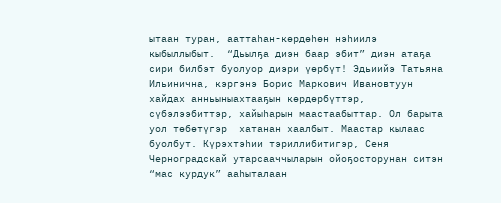ытаан туран, ааттаһан-көрдөһөн нэһиилэ кыбыллыбыт.  “Дьылҕа диэн баар эбит” диэн атаҕа сири билбэт буолуор диэри үөрбүт! Эдьиийэ Татьяна Ильинична, кэргэнэ Борис Маркович Ивановтуун хайдах анньыныахтааҕын көрдөрбүттэр, сүбэлээбиттэр, хайыһарын маастаабыттар. Ол барыта уол төбөтүгэр  хатанан хаалбыт. Маастар кылаас буолбут. Күрэхтэһии тэриллибитигэр, Сеня Черноградскай утарсааччыларын ойоҕосторунан ситэн “мас курдук” ааһыталаан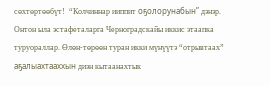сөхтөртөөбүт!  “Колчиннар ииппит оҕолорунабын” дэнэр. Онтон ыла эстафеталарга Черноградскайы иккис этаапка туруораллар. Өлөн-төрөөн туран икки мүнүүтэ “отрывтаах” аҕалыахтааххын диэн кытаанахтык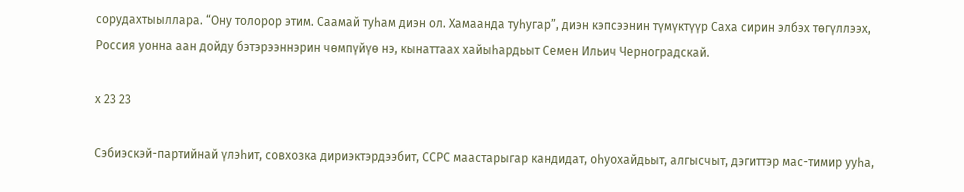сорудахтыыллара. “Ону толорор этим. Саамай туһам диэн ол. Хамаанда туһугар”, диэн кэпсээнин түмүктүүр Саха сирин элбэх төгүллээх, Россия уонна аан дойду бэтэрээннэрин чөмпүйүө нэ, кынаттаах хайыһардьыт Семен Ильич Черноградскай.

х 23 23

Сэбиэскэй-партийнай үлэһит, совхозка дириэктэрдээбит, ССРС маастарыгар кандидат, оһуохайдьыт, алгысчыт, дэгиттэр мас-тимир ууһа,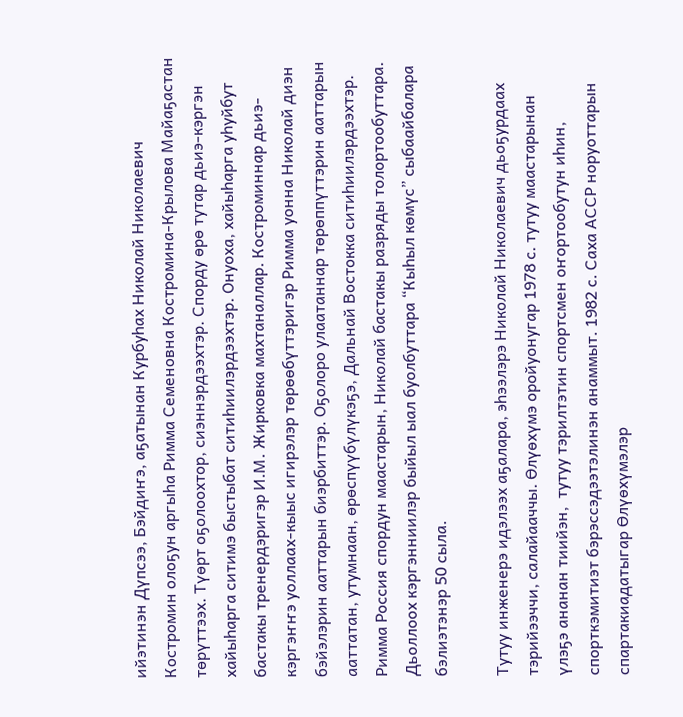ийэтинэн Дүпсээ, Бэйдиҥэ, аҕатынан Курбуһах Николай Николаевич Костромин олоҕун аргыһа Римма Семеновна Костромина-Крылова Майаҕастан төрүттээх. Түөрт оҕолоохтор, сиэннэрдээхтэр. Спорду өрө тутар дьиэ-кэргэн хайыһарга ситимэ быстыбат ситиһиилэрдээхтэр. Онуоха, хайыһарга уһуйбут бастакы тренердэригэр И.М. Жирковка махтаналлар. Костроминнар дьиэ-кэргэҥҥэ уоллаах-кыыс игирэлэр төрөөбүттэригэр Римма уонна Николай диэн бэйэлэрин ааттарын биэрбиттэр. Оҕолоро улаатаннар төрөппүттэрин ааттарын ааттатан, утумнаан, өрөспүүбүлүкэҕэ, Дальнай Востокка ситиһиилэрдээхтэр. Римма Россия спордун маастарын, Николай бастакы разряды толортообуттара. Дьоллоох кэргэнниилэр быйыл ыал буолбуттара “Кыһыл көмүс” сыбаайбалара бэлиэтэнэр 50 сыла.

Тутуу инженерэ идэлээх аҕалара, эһээлэрэ Николай Николаевич дьоҕурдаах тэрийээччи, салайааччы. Өлүөхүмэ оройуонугар 1978 с. тутуу маастарынан үлэҕэ ананан тиийэн,  тутуу тэрилтэтин спортсмен оҥортообутун иһин, спорткэмитиэт бэрэссэдээтэлинэн анаммыт. 1982 с. Саха АССР норуоттарын спартакиадатыгар Өлүөхүмэлэр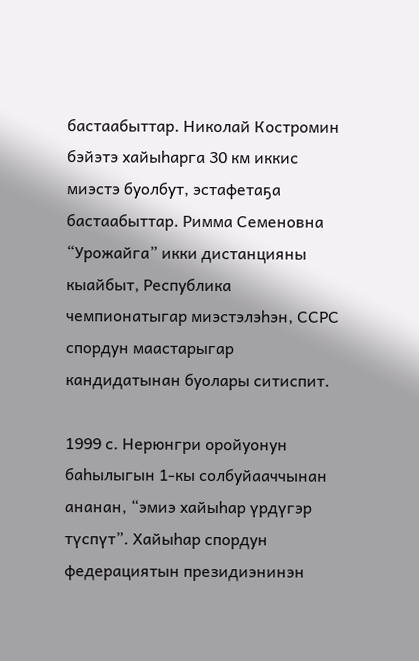бастаабыттар. Николай Костромин бэйэтэ хайыһарга 30 км иккис миэстэ буолбут, эстафетаҕа бастаабыттар. Римма Семеновна “Урожайга” икки дистанцияны кыайбыт, Республика чемпионатыгар миэстэлэһэн, ССРС спордун маастарыгар кандидатынан буолары ситиспит.

1999 с. Нерюнгри оройуонун баһылыгын 1-кы солбуйааччынан ананан, “эмиэ хайыһар үрдүгэр түспүт”. Хайыһар спордун федерациятын президиэнинэн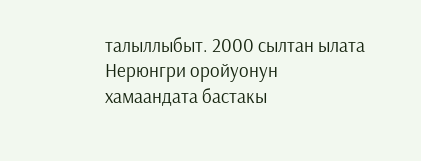талыллыбыт. 2000 сылтан ылата Нерюнгри оройуонун хамаандата бастакы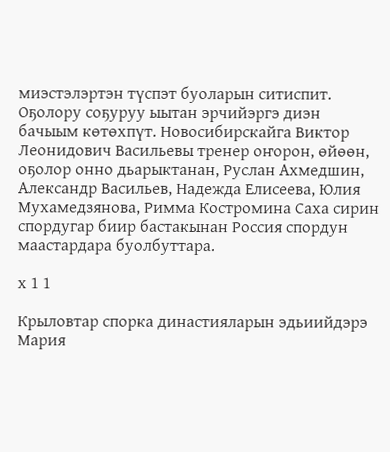миэстэлэртэн түспэт буоларын ситиспит. Оҕолору соҕуруу ыытан эрчийэргэ диэн бачыым көтөхпүт. Новосибирскайга Виктор Леонидович Васильевы тренер оҥорон, өйөөн, оҕолор онно дьарыктанан, Руслан Ахмедшин, Александр Васильев, Надежда Елисеева, Юлия Мухамедзянова, Римма Костромина Саха сирин спордугар биир бастакынан Россия спордун маастардара буолбуттара.

х 1 1

Крыловтар спорка династияларын эдьиийдэрэ Мария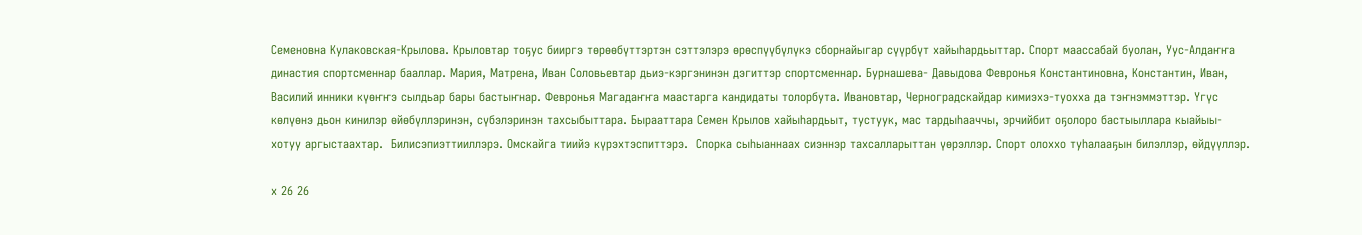Семеновна Кулаковская-Крылова. Крыловтар тоҕус бииргэ төрөөбүттэртэн сэттэлэрэ өрөспүүбүлүкэ сборнайыгар сүүрбүт хайыһардьыттар. Спорт маассабай буолан, Уус-Алдаҥҥа династия спортсменнар бааллар. Мария, Матрена, Иван Соловьевтар дьиэ-кэргэнинэн дэгиттэр спортсменнар. Бурнашева- Давыдова Февронья Константиновна, Константин, Иван, Василий инники күөҥҥэ сылдьар бары бастыҥнар. Февронья Магадаҥҥа маастарга кандидаты толорбута. Ивановтар, Черноградскайдар кимиэхэ-туохха да тэҥнэммэттэр. Үгүс көлүөнэ дьон кинилэр өйөбүллэринэн, сүбэлэринэн тахсыбыттара. Бырааттара Семен Крылов хайыһардьыт, тустуук, мас тардыһааччы, эрчийбит оҕолоро бастыыллара кыайыы-хотуу аргыстаахтар.  Билисэпиэттииллэрэ. Омскайга тиийэ күрэхтэспиттэрэ.  Спорка сыһыаннаах сиэннэр тахсалларыттан үөрэллэр. Спорт олоххо туһалааҕын билэллэр, өйдүүллэр.

х 26 26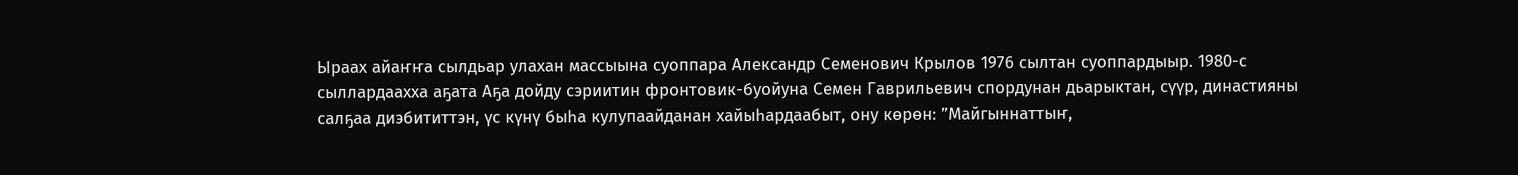Ыраах айаҥҥа сылдьар улахан массыына суоппара Александр Семенович Крылов 1976 сылтан суоппардыыр. 1980-с сыллардаахха аҕата Аҕа дойду сэриитин фронтовик-буойуна Семен Гаврильевич спордунан дьарыктан, сүүр, династияны салҕаа диэбититтэн, үс күнү быһа кулупаайданан хайыһардаабыт, ону көрөн: ”Майгыннаттыҥ,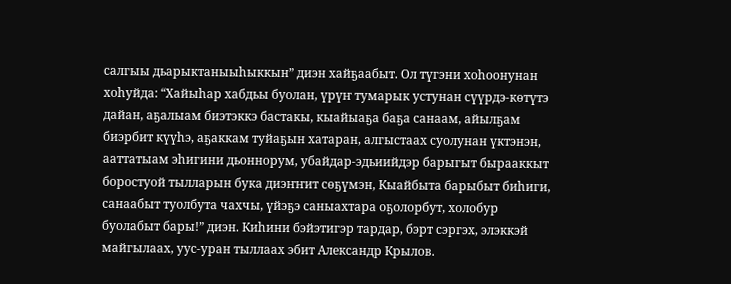салгыы дьарыктаныыһыккын” диэн хайҕаабыт. Ол түгэни хоһоонунан хоһуйда: “Хайыһар хабдьы буолан, үрүҥ тумарык устунан сүүрдэ-көтүтэ дайан, аҕалыам биэтэккэ бастакы, кыайыаҕа баҕа санаам, айылҕам биэрбит күүһэ, аҕаккам туйаҕын хатаран, алгыстаах суолунан үктэнэн, ааттатыам эһигини дьоннорум, убайдар-эдьиийдэр барыгыт бырааккыт боростуой тылларын бука диэҥҥит сөҕүмэн, Кыайбыта барыбыт биһиги, санаабыт туолбута чахчы, үйэҕэ саныахтара оҕолорбут, холобур буолабыт бары!” диэн. Киһини бэйэтигэр тардар, бэрт сэргэх, элэккэй майгылаах, уус-уран тыллаах эбит Александр Крылов.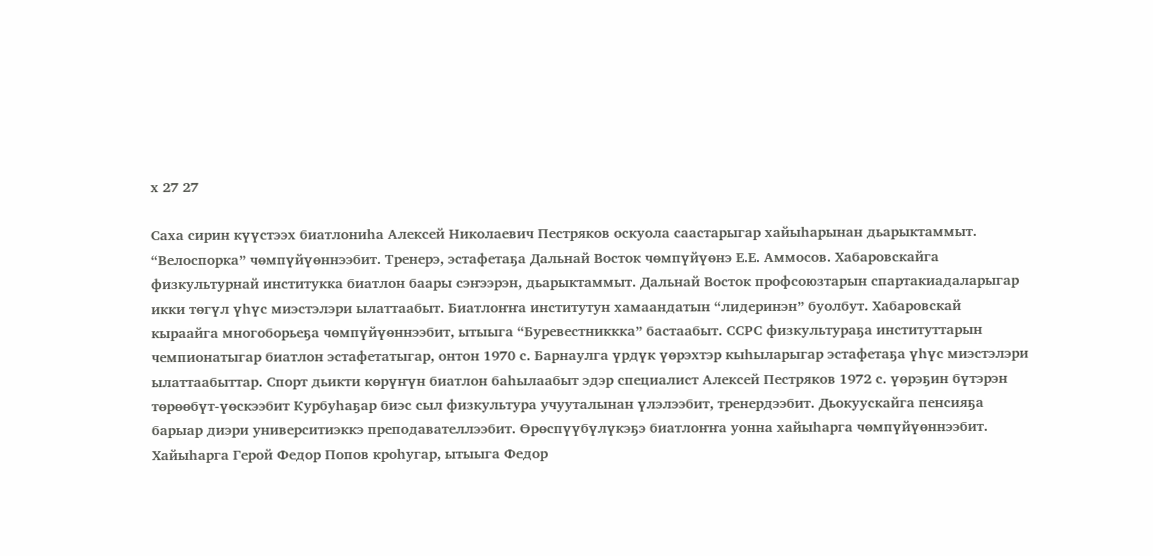х 27 27

Саха сирин күүстээх биатлониһа Алексей Николаевич Пестряков оскуола саастарыгар хайыһарынан дьарыктаммыт. “Велоспорка” чөмпүйүөннээбит. Тренерэ, эстафетаҕа Дальнай Восток чөмпүйүөнэ Е.Е. Аммосов. Хабаровскайга физкультурнай институкка биатлон баары сэҥээрэн, дьарыктаммыт. Дальнай Восток профсоюзтарын спартакиадаларыгар икки төгүл үһүс миэстэлэри ылаттаабыт. Биатлоҥҥа институтун хамаандатын “лидеринэн” буолбут. Хабаровскай кыраайга многоборьеҕа чөмпүйүөннээбит, ытыыга “Буревестниккка” бастаабыт. ССРС физкультураҕа институттарын чемпионатыгар биатлон эстафетатыгар, онтон 1970 с. Барнаулга үрдүк үөрэхтэр кыһыларыгар эстафетаҕа үһүс миэстэлэри ылаттаабыттар. Спорт дьикти көрүҥүн биатлон баһылаабыт эдэр специалист Алексей Пестряков 1972 с. үөрэҕин бүтэрэн төрөөбүт-үөскээбит Курбуһаҕар биэс сыл физкультура учууталынан үлэлээбит, тренердээбит. Дьокуускайга пенсияҕа барыар диэри университиэккэ преподавателлээбит. Өрөспүүбүлүкэҕэ биатлоҥҥа уонна хайыһарга чөмпүйүөннээбит. Хайыһарга Герой Федор Попов кроһугар, ытыыга Федор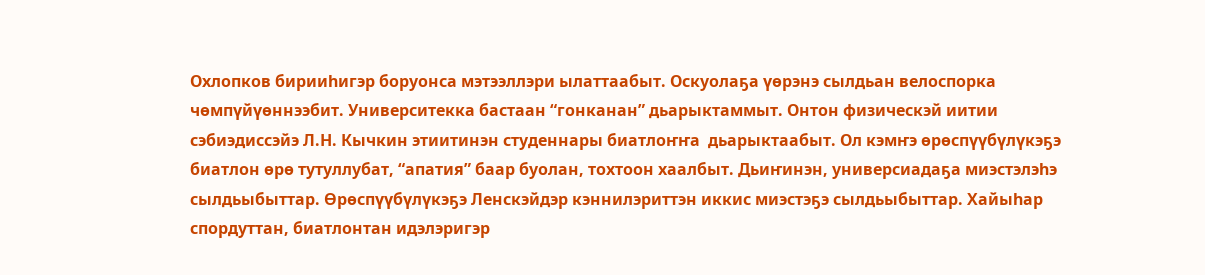Охлопков бирииһигэр боруонса мэтээллэри ылаттаабыт. Оскуолаҕа үөрэнэ сылдьан велоспорка чөмпүйүөннээбит. Университекка бастаан “гонканан” дьарыктаммыт. Онтон физическэй иитии сэбиэдиссэйэ Л.Н. Кычкин этиитинэн студеннары биатлоҥҥа  дьарыктаабыт. Ол кэмҥэ өрөспүүбүлүкэҕэ биатлон өрө тутуллубат, “апатия” баар буолан, тохтоон хаалбыт. Дьиҥинэн, универсиадаҕа миэстэлэһэ сылдьыбыттар. Өрөспүүбүлүкэҕэ Ленскэйдэр кэннилэриттэн иккис миэстэҕэ сылдьыбыттар. Хайыһар спордуттан, биатлонтан идэлэригэр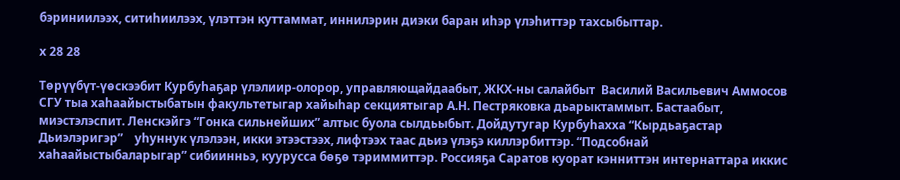бэриниилээх, ситиһиилээх, үлэттэн куттаммат, иннилэрин диэки баран иһэр үлэһиттэр тахсыбыттар.

х 28 28

Төрүүбүт-үөскээбит Курбуһаҕар үлэлиир-олорор, управляющайдаабыт, ЖКХ-ны салайбыт  Василий Васильевич Аммосов СГУ тыа хаһаайыстыбатын факультетыгар хайыһар секциятыгар А.Н. Пестряковка дьарыктаммыт. Бастаабыт, миэстэлэспит. Ленскэйгэ “Гонка сильнейших” алтыс буола сылдьыбыт. Дойдутугар Курбуһахха “Кырдьаҕастар Дьиэлэригэр”    уһуннук үлэлээн, икки этээстээх, лифтээх таас дьиэ үлэҕэ киллэрбиттэр. “Подсобнай хаһаайыстыбаларыгар” сибиинньэ, куурусса бөҕө тэриммиттэр. Россияҕа Саратов куорат кэнниттэн интернаттара иккис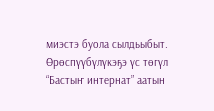миэстэ буола сылдьыбыт. Өрөспүүбүлүкэҕэ үс төгүл “Бастыҥ интернат” аатын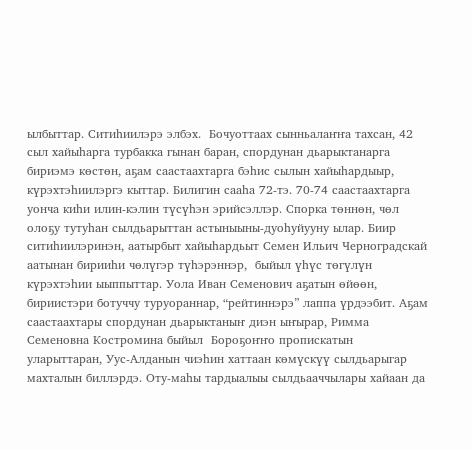ылбыттар. Ситиһиилэрэ элбэх.  Бочуоттаах сынньалаҥҥа тахсан, 42 сыл хайыһарга турбакка гынан баран, спордунан дьарыктанарга бириэмэ көстөн, аҕам саастаахтарга бэһис сылын хайыһардыыр, күрэхтэһиилэргэ кыттар. Билигин сааһа 72-тэ. 70-74 саастаахтарга  уонча киһи илин-кэлин түсүһэн эрийсэллэр. Спорка төннөн, чөл олоҕу тутуһан сылдьарыттан астыныыны-дуоһуйууну ылар. Биир ситиһиилэринэн, аатырбыт хайыһардьыт Семен Ильич Черноградскай аатынан бирииһи чөлүгэр түһэрэннэр,  быйыл үһүс төгүлүн күрэхтэһии ыыппыттар. Уола Иван Семенович аҕатын өйөөн, бириистэри ботуччу туруораннар, “рейтиннэрэ” лаппа үрдээбит. Аҕам саастаахтары спордунан дьарыктаныҥ диэн ыҥырар, Римма Семеновна Костромина быйыл  Бороҕоҥҥо пропискатын уларыттаран, Уус-Алданын чиэһин хаттаан көмүскүү сылдьарыгар махталын биллэрдэ. Оту-маһы тардыалыы сылдьааччылары хайаан да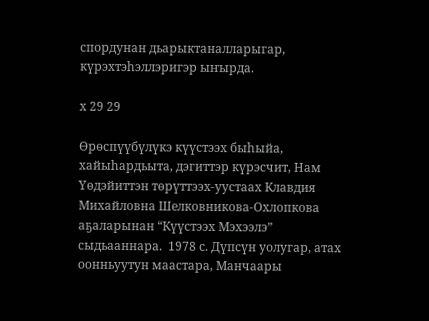спордунан дьарыктаналларыгар, күрэхтэһэллэригэр ыҥырда.

х 29 29

Өрөспүүбүлүкэ күүстээх быһыйа, хайыһардьыта, дэгиттэр күрэсчит, Нам Үөдэйиттэн төрүттээх-уустаах Клавдия Михайловна Шелковникова-Охлопкова аҕаларынан “Күүстээх Мэхээлэ” сыдьааннара.  1978 с. Дүпсүн уолугар, атах оонньуутун маастара, Манчаары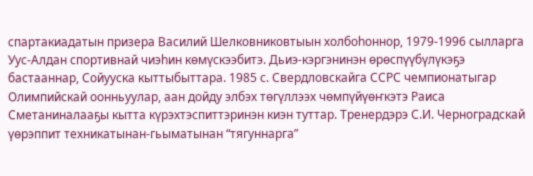спартакиадатын призера Василий Шелковниковтыын холбоһоннор, 1979-1996 сылларга Уус-Алдан спортивнай чиэһин көмүскээбитэ. Дьиэ-кэргэнинэн өрөспүүбүлүкэҕэ бастааннар, Сойууска кыттыбыттара. 1985 с. Свердловскайга ССРС чемпионатыгар Олимпийскай оонньуулар, аан дойду элбэх төгүллээх чөмпүйүөҥкэтэ Раиса Сметаниналааҕы кытта күрэхтэспиттэринэн киэн туттар. Тренердэрэ С.И. Черноградскай үөрэппит техникатынан-гьыматынан “тягуннарга”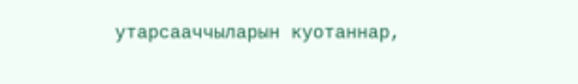утарсааччыларын куотаннар,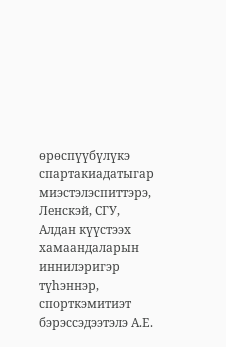өрөспүүбүлүкэ спартакиадатыгар миэстэлэспиттэрэ, Ленскэй, СГУ, Алдан күүстээх хамаандаларын иннилэригэр түһэннэр, спорткэмитиэт бэрэссэдээтэлэ А.Е.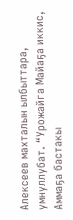Алексеев махталын ылбыттара, умнуллубат. “Урожайга Майаҕа иккис, Аммаҕа бастакы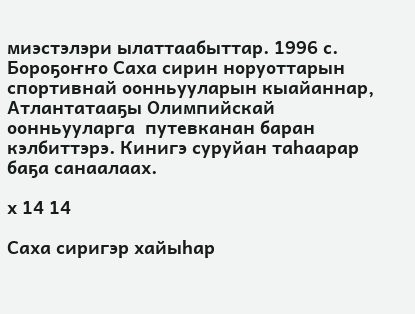миэстэлэри ылаттаабыттар. 1996 с. Бороҕоҥҥо Саха сирин норуоттарын спортивнай оонньууларын кыайаннар, Атлантатааҕы Олимпийскай оонньууларга  путевканан баран кэлбиттэрэ. Кинигэ суруйан таһаарар баҕа санаалаах.

х 14 14

Саха сиригэр хайыһар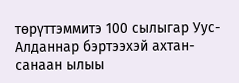төрүттэммитэ 100 сылыгар Уус-Алданнар бэртээхэй ахтан-санаан ылыы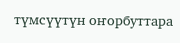түмсүүтүн оҥорбуттара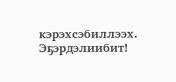кэрэхсэбиллээх. Эҕэрдэлиибит!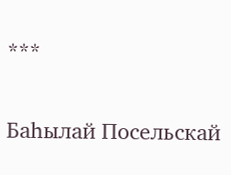***

Баһылай Посельскай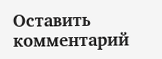Оставить комментарий